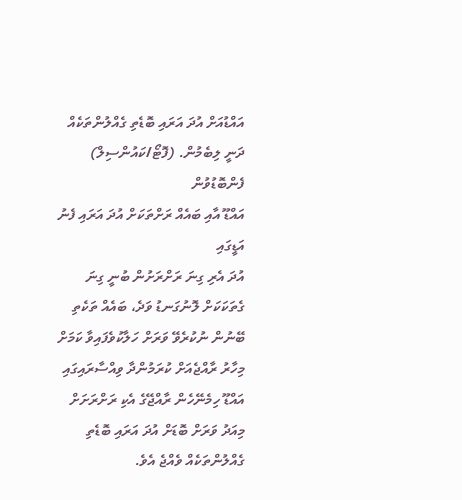އައްޑުއަށް އުދަ އަރައި ބޮޑެތި ގެއްލުންތަކެއް ދަނީ ލިބެމުން. (ފޮޓޯ/ކައުންސިލް)
ފެންބޮޑުވުން
އައްޑޫ އާއި ބައެއް ރަށްތަކަށް އުދަ އަރައި ފެނު އަޑީގައި
އުދަ އެރި ގިނަ ރަށްރަށުން ބުނީ ގިނަ ގެތަކަކަށް ލޮނުގަނޑު ވަދެ، ބައެއް ތަކެތި ބޭނުން ނުކުރެވޭ ވަރަށް ހަލާކުވެފައިވާ ކަމަށް
މިހާރު ރާއްޖެއަށް ކުރަމުންދާ ވިއްސާރައިގައި އައްޑޫ ހިމެނޭހެން ރާއްޖޭގެ އެކި ރަށްރަށަށް މިއަދު ވަރަށް ބޮޑަށް އުދަ އަރައި ބޮޑެތި ގެއްލުންތަކެއް ވެއްޖެ އެވެ.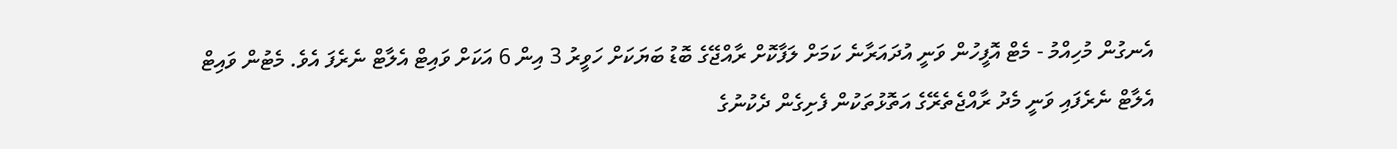އެނގުން މުހިއްމު - މެޓް އޮފީހުން ވަނީ އުދައަރާނެ ކަމަށް ލަފާކޮށް ރާއްޖޭގެ ބޮޑު ބަޔަކަށް ހަވީރު 3 އިން 6 އަކަށް ވައިޓް އެލާޓް ނެރެފަ އެވެ. މެޓުން ވައިޓް އެލާޓް ނެރެފައި ވަނީ މެދު ރާއްޖެތެރޭގެ އަތޮޅުތަކުން ފެށިގެން ދެކުނުގެ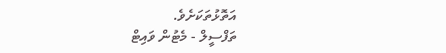އަތޮޅުތަކަށެވެ.
ތަފްސީލް - މެޓުން ވައިޓް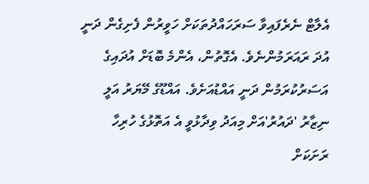އެލާޓް ނެރެފައިވާ ސަރަހައްދުތަކަށް ހަވީރުން ފެށިގެން ދަނީ އުދަ ރައަރަމުންނެވެ. އެގޮތުން، އެންމެ ބޮޑަށް އުދައިގެ އަސަރުކުރަމުން ދަނީ އައްޑުއަށެވެ. އައްޑޫގެ މޭޔަރު އަލީ ނިޒާރު 'ދައުރު'އަށް މިއަދު ވިދާޅުވީ އެ އަތޮޅުގެ ހުރިހާ ރަށަކަށް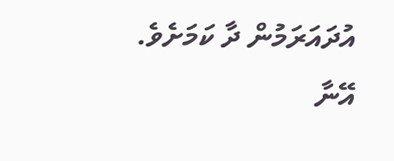އުދައަރަމުން ދާ ކަމަށެވެ.
އޭނާ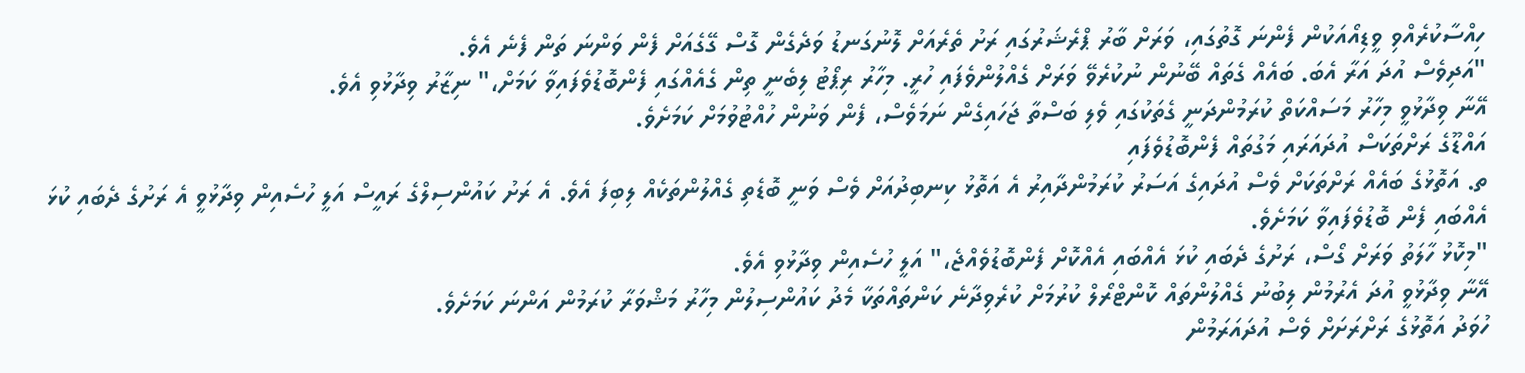ހިއްސާކުރެއްވި ވީޑިއޯއަކުން ފެންނަ ގޮތުގައި، ވަރަށް ބާރު ޕްރެޝަރުގައި ރަށު ތެރެއަށް ލޮނުގަނޑު ވަދެގެން ގޮސް ގޭގެއަށް ފެން ވަންނަ ތަން ފެނެ އެވެ.
"އަދިވެސް އުދަ އަރާ އެބަ. ބައެއް ގެތައް ބޭނުން ނުކުރެވޭ ވަރަށް ގެއްލުންވެފައި ހުރީ. މިހާރު ރިޕޯޓު ލިބެނީ ތިން ގެއެއްގައި ފެންބޮޑުވެފައިވާ ކަމަށް،" ނިޒާރު ވިދާޅުވި އެވެ.
އޭނާ ވިދާޅުވީ މިހާރު މަސައްކަތް ކުރަމުންދަނީ ގެތަކުގައި ވެލި ބަސްތާ ޖަހައިގެން ނަމަވެސް، ފެން ވަނުން ހުއްޓުވުމަށް ކަމަށެވެ.
އައްޑޫގެ ރަށްތަކަސް އުދައަރައި މަގުތައް ފެންބޮޑުވެފައި
ތ. އަތޮޅުގެ ބައެއް ރަށްތަކަށް ވެސް އުދައިގެ އަސަރު ކުރަމުންދާއިރު އެ އަތޮޅު ކިނބިދުއަށް ވެސް ވަނީ ބޮޑެތި ގެއްލުންތަކެއް ލިބިފަ އެވެ. އެ ރަށު ކައުންސިލްގެ ރައީސް އަލީ ހުސެއިން ވިދާޅުވީ އެ ރަށުގެ ދެބައި ކުޅަ އެއްބައި ފެން ބޮޑުވެފައިވާ ކަމަށެވެ.
"މިކޮޅު ހާލަތު ވަރަށް ގޯސް، ރަށުގެ ދެބައި ކުޅަ އެއްބައި އެއްކޮށް ފެންބޮޑުވެއްޖެ،" އަލީ ހުސެއިން ވިދާޅުވި އެވެ.
އޭނާ ވިދާޅުވީ އުދަ އެރުމުން ލިބުނު ގެއްލުންތައް ކޮންޓްރޯލް ކުރުމަށް ކުރެވިދާނެ ކަންތައްތަކާ މެދު ކައުންސިލުން މިހާރު މަޝްވަރާ ކުރަމުން އަންނަ ކަމަށެވެ.
ހުވަދު އަތޮޅުގެ ރަށްރަށަށް ވެސް އުދައަރަމުން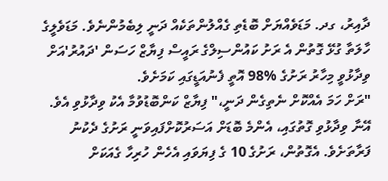ދާއިރު، ގދ. މަޑަވެއްޔަށް ބޮޑެތި ގެއްލުންތަކެއް ދަނީ ލިބެމުންނެވެ. މަޑަވެލީގެ ހާލަތާ ގުޅޭ ގޮތުން އެ ރަށު ކައުންސިލްގެ ރައީސް ފިޔާޒް ހަސަން 'ދައުރު'އަށް ވިދާޅުވީ މިހާރު ރަށުގެ %98 އޮތީ ފެނުއަޑީގައި ކަމަށެވެ.
"ރަށް ހަމަ އެއްކޮށް ނެތިގެން ދަނީ،" ފިޔާޒް ކަންބޮޑުވުމާ އެކު ވިދާޅުވި އެވެ.
އޭނާ ވިދާޅުވި ގޮތުގައި، އެންމެ ބޮޑަށް އަސަރުކޮށްފައިވަނީ ރަށުގެ ދެކުނު ފަރާތަށެވެ. އެގޮތުން، ރަށުގެ 10 ގެ ފިޔަވައި އެހެން ހުރިހާ ގެއަކަށް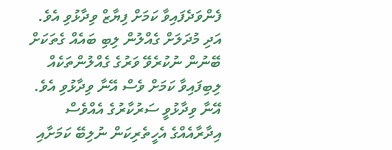ފެންވަދެފައިވާ ކަމަށް ފިޔާޒް ވިދާޅުވި އެވެ. އަދި މުދަލަށް ގެއްލުން ލިބި ބައެއް ގެތަކަށް ބޭނުން ނުކުރެވޭ ވަރުގެ ގެއްލުންތަކެއް ލިބިފައިވާ ކަމަށް ވެސް އޭނާ ވިދާޅުވި އެވެ.
އޭނާ ވިދާޅުވީ ސަރުކާރުގެ އެއްވެސް އިދާރާއެއްގެ އެހީތެރިކަން ނުލިބޭ ކަމަށާއި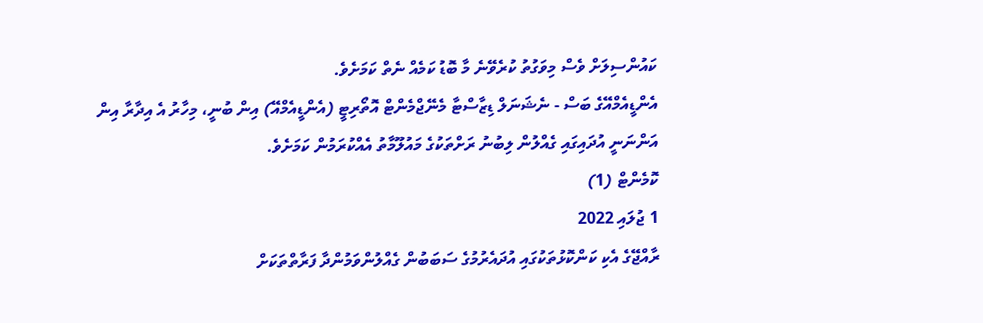ކައުންސިލަށް ވެސް މިވަގުތު ކުރެވޭނެ މާ ބޮޑު ކަމެއް ނެތް ކަމަށެވެ.
އެންޑީއެމްއޭގެ ބަސް - ނެޝަނަލް ޑިޒާސްޓާ މެނޭޖްމެންޓް އޮތޯރިޓީ (އެންޑީއެމްއޭ) އިން ބުނީ، މިހާރު އެ އިދާރާ އިން އަންނަނީ އުދައިގައި ގެއްލުން ލިބުނު ރަށްތަކުގެ މައުލޫމާތު އެއްކުރަމުން ކަމަށެވެ.
ކޮމެންޓް (1)
1 ޖުލައި 2022
ރާއްޖޭގެ އެކި ކަންކޮޅުތަކުގައި އުދައެރުމުގެ ސަބަބުން ގެއްލުންވަމުންދާ ފަރާތްތަކަށް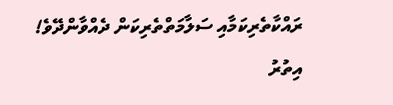ރައްކާތެރިކަމާއި ސަލާމަތްތެރިކަން ދެއްވާންދޭވެ!
އިތުރު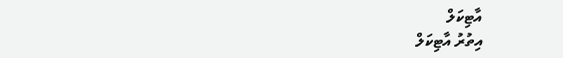އާޓިކަލް
އިތުރު އާޓިކަލް